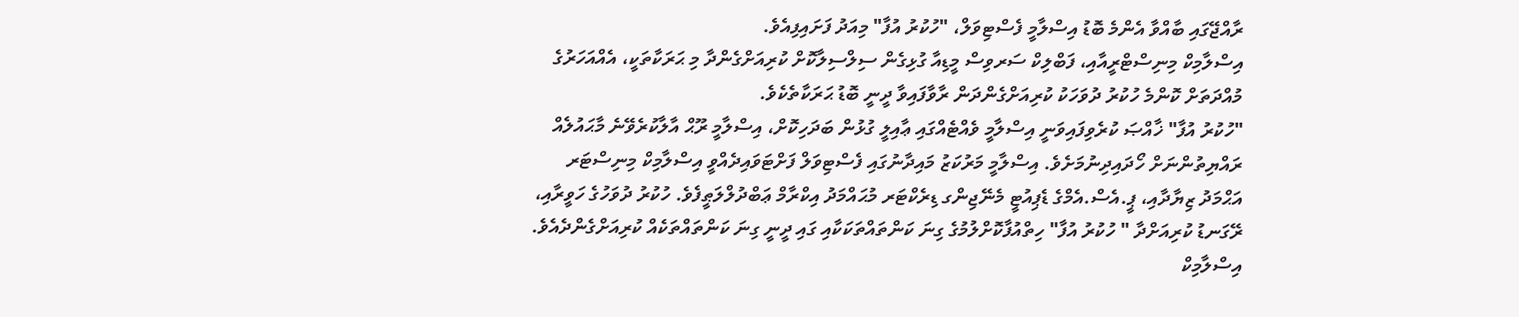ރާއްޖޭގައި ބާއްވާ އެންމެ ބޮޑު އިސްލާމީ ފެސްޓިވަލް، "ހުކުރު އުފާ" މިއަދު ފަށައިފިއެވެ.
އިސްލާމިކް މިނިސްޓްރީއާއި، ފަބްލިކް ސަރވިސް މީޑިއާ ގުޅިގެން ސިލްސިލާކޮށް ކުރިއަށްގެންދާ މި ޙަރަކާތަކީ، އެއްއަހަރުގެ މުއްދަތަށް ކޮންމެ ހުކުރު ދުވަހަކު ކުރިއަށްގެންދަން ރާވާފައިވާ ދީނީ ބޮޑު ޙަރަކާތެކެވެ.
"ހުކުރު އުފާ" ޚާއްޞަ ކުރެވިފައިވަނީ އިސްލާމީ ވެއްޓެއްގައި ޢާއިލީ ގުޅުން ބަދަހިކޮށް، އިސްލާމީ ރޫޙް އާލާކުރެވޭނެ މާޙައުލެއް ރައްޔިތުންނަށް ހޯދައިދިނުމަށެވެ. އިސްލާމީ މަރުކަޒު މައިދާނުގައި ފެސްޓިވަލް ފަށްޓަވައިދެއްވީ އިސްލާމިކް މިނިސްޓަރ އަޙްމަދު ޒިޔާދާއި، ޕީ.އެސް.އެމްގެ ޑެޕިއުޓީ މެނޭޖިންގ ޑިރެކްޓަރ މުޙައްމަދު އިކްރާމް ޢަބްދުލްލަޠީފެވެ. ހުކުރު ދުވަހުގެ ހަވީރާއި، ރޭގަނޑު ކުރިއަށްދާ " ހުކުރު އުފާ" ހިތްއުފާކޮށްލުމުގެ ގިނަ ކަންތައްތަކަކާއި ގައި ދީނީ ގިނަ ކަންތައްތަކެއް ކުރިއަށްގެންދެއެވެ.
އިސްލާމިކް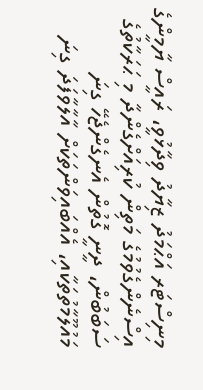މިނިސްޓަރ އަޙްމަދު ޒިޔާދު ވިދާޅުވީ، ރައީސް ޔާމީންގެ އިސްނެންގެވުމުގެ މަތިން ކުރިއަށްގެންދާ މި ޙަރަކާތުގެ ސަބަބުން، ދީނީ ގޮތުން އެނގެންޖެހޭ ގިނަ މައުލޫމާތުތަކާއި، އެއްބައިވަންތަކަށް އާލާވާފަދަ ގިނަ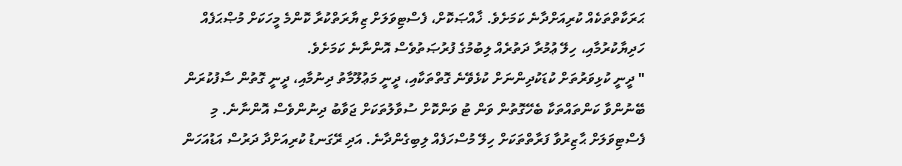ޙަރަކާތްތަކެއް ކުރިއަށްދާނެ ކަމަށެވެ. ޚާއްޞަކޮށް، ފެސްޓިވަލަށް ޒިޔާރަތްކުރާ ކޮންމެ މީހަކަށް މުޞްޙަފެއް ހަދިޔާކުރުމާއި، ހިލޭ ޢުމުރާ ދަތުރެއް ލިބުމުގެ ފުރުޞަތުވެސް އޮންނާނެ ކަމަށެވެ.
" ދީނީ ކުޅިވަރުތަށް ކުޑަކުދިންނަށް ކުޅެވޭނެ ގޮތްތަކާއި، ދީނީ މަޢުލޫމާތު ދިނުމާއި، ދީނީ ގޮތުން ސާފުކުރަން ބޭނުންވާ ކަންތައްތަކާ ބެހޭގޮތުން ވަން ޓު ވަންކޮށް ސުވާލުތަކަށް ޖަވާބު ދިނުންވެސް އޮންނާނެ. މި ފެސްޓިވަލަށް ޙާޒިރުވާ ފަރާތްތަކަށް ހިލޭ މުސްހަފެއް ލިބިގެންދާނެ. އަދި ރޭގަނޑު ކުރިއަށްދާ ދަރުސް އަޑުއަހަން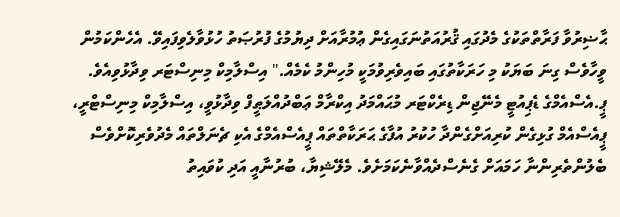ޙާޟިރުވާ ފަރާތްތަކުގެ މެދުގައި ޤުރުއަތުނަގައިގެން ޢުމުރާއަށް ދިޔުމުގެ ފުރުޞަތު ހުޅުވާލެވިފައިވޭ. އެހެންކަމުން ވީހާވެސް ގިނަ ބަޔަކު މި ހަރަކާތުގައި ބައިވެރިވުމަކީ މުހިންމު ކެމެއް." އިސްލާމިކް މިނިސްޓަރ ވިދާޅުވިއެވެ.
ޕީ.އެސްއެމްގެ ޑެޕިއުޓީ މެނޭޖިން ޑިރެކްޓަރ މުޙައްމަދު އިކްރާމް ޢަބްދުއްލަޠީފް ވިދާޅުވީ، އިސްލާމިކް މިނިސްޓްރީ، ޕީއެސްއެމް ގުޅިގެން ކުރިއަށްގެންދާ ހުކުރު އުފާގެ ޙަރަކާތްތައް ޕީއެސްއެމްގެ އެކި ޗެނަލްތައް މެދުވެރިކޮށްވެސް ބެލުންތެރިންނާ ހަމައަށް ގެނެސްދެއްވާނެކަމަށެވެ. މެލޭޝިޔާ، ބުރުނާއީ އަދި ކުވައިތު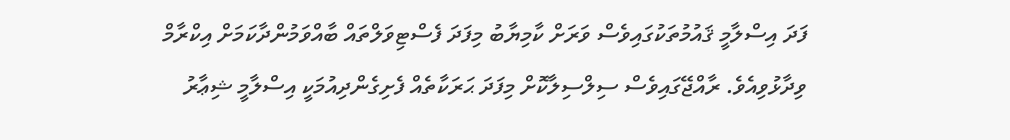ފަދަ އިސްލާމީ ޤައުމުތަކުގައިވެސް ވަރަށް ކާމިޔާބު މިފަދަ ފެސްޓިވަލްތައް ބާއްވަމުންދާކަމަށް އިކްރާމް ވިދާޅުވިއެވެ. ރާއްޖޭގައިވެސް ސިލްސިލާކޮށް މިފަދަ ޙަރަކާތެއް ފެށިގެންދިއުމަކީ އިސްލާމީ ޝިޢާރު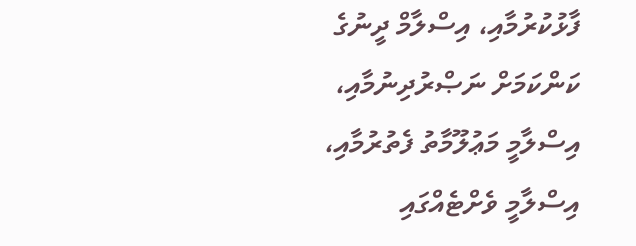ފާޅުކުރުމާއި، އިސްލާމް ދީނުގެ ކަންކަމަށް ނަޞްރުދިނުމާއި، އިސްލާމީ މަޢުލޫމާތު ފެތުރުމާއި، އިސްލާމީ ވެށްޓެއްގައި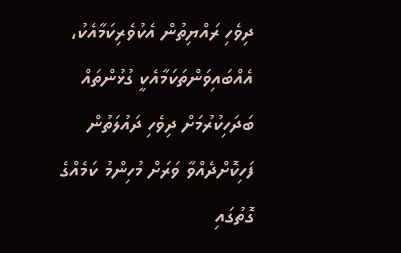ދިވެހި ރައްޔިތުން އެކުވެރިކަމާއެކު، އެއްބައިވަންތަކަމާއެކީ ގުޅުންތައް ބަދަހިކުރުމަށް ދިވެހި ދައުލަތުން ފަހިކޮށްދެއްވާ ވަރަށް މުހިންމު ކަމެއްގެ ގޮތުގައި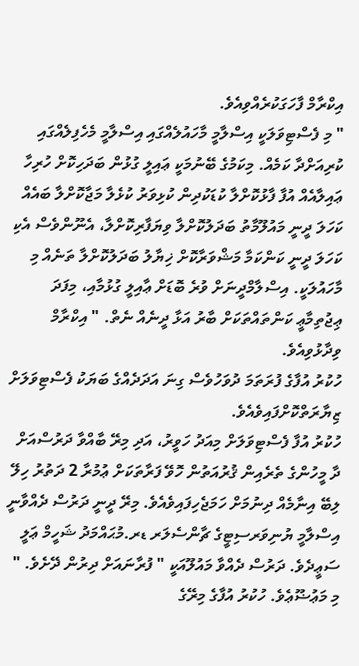އިކްރާމް ފާހަގަކުރެއްވިއެވެ.
" މި ފެސްޓިވަލަކީ އިސްލާމީ މާހައުލެއްގައި އިސްލާމީ މެހެފިލެއްގައި ކުރިއަށްދާ ކަމެއް. މިކަމުގެ ބޭނުމަކީ ޢައިލީ ގުޅުން ބަދަހިކޮށް ހުރިހާ ޢައިލާއެއް އުފާ ފާޅުކޮށްލާ ކުޑަކުދިން ކުޅިވަރު ކުޅެލާ މަޖާކޮށްލާ ބައެއް ކަހަލަ ދީނީ މައުލޫމާތު ބަދަލުކޮށްލާ ވިޔަފާރިކޮށްލާ، އެނޫންވެސް އެކި ކަހަލަ ދީނީ ކަންކަމާ މަޝްވަރާކޮށް ޚިޔާލު ބަދަލުކޮށްލާ ތަނެއް މި މާހައުލަކީ. އިސްލާމްދީނަށް ވުރެ ބޮޑަށް ޢާއިލީ ގުޅުމާއި، މިފަދަ ޢިޖުތިމާޢީ ކަންތައްތަކަށް ބާރު އަޅާ ދީނެއް ނެތް. " އިކްރާމް ވިދާޅުވިއެވެ.
ހުކުރު އުފާގެ ފުރަތަމަ ދުވަހުވެސް ގިނަ އަދަދެއްގެ ބަޔަކު ފެސްޓިވަލަށް ޒިޔާރަތްކޮށްފައިވެއެވެ.
ހުކުރު އުފާ ފެސްޓިވަލަށް މިއަދު ހަވީރު، އަދި މިރޭ ބާއްވާ ދަރުސްއަށް ދާ މީހުންގެ ތެރެއިން ޤުރުއަތުން ހޮވޭ ފަރާތަކަށް ޢުމުރާ 2 ދަތުރު ހިލޭ ލިބޭ އިނާމެއް ދިނުމަށް ހަމަޖެހިފައިވެއެވެ. މިރޭ ދީނީ ދަރުސް ދެއްވާނީ އިސްލާމީ ޔުނިވަރސިޓީގެ ޗާންސެލަރ ޑރ.މުޙައްމަދު ޝަހީމް ޢަލީ ސަޢީދެވެ. ދަރުސް ދެއްވާ މައުލޫއަކީ " ފުރާނައަށް ދިރުން ދޭށެވެ. " މި މަޢުޟޫޢެވެ. ހުކުރު އުފާގެ މިރޭގެ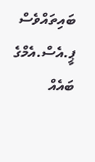ބައިތައްވެސް ޕީ.އެސް.އެމްގެ ބައެއް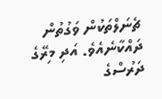ޗެނަލްތަކުން ވަގުތުން ދައްކާނެއެވެ. އަދި މިރޭގެ ދަރުސްގެ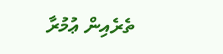ތެރެއިން ޢުމުރާ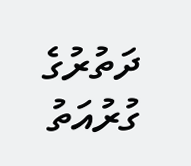ދަތުރުގެ ގުރުއަތު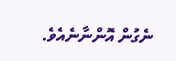ނެގުން އޮންނާނެއެވެ.